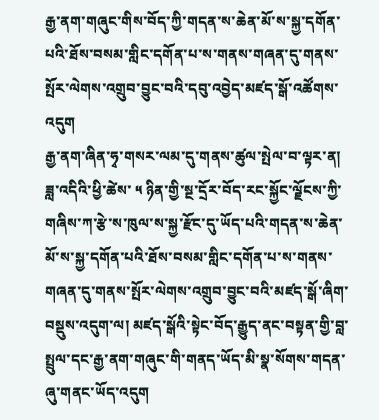རྒྱ་ནག་གཞུང་གིས་བོད་ཀྱི་གདན་ས་ཆེན་མོ་ས་སྐྱ་དགོན་པའི་ཐོས་བསམ་གླིང་དགོན་པ་ས་གནས་གཞན་དུ་གནས་སྤོར་ལེགས་འགྲུབ་བྱུང་བའི་དབུ་འབྱེད་མཛད་སྒོ་འཚོགས་འདུག
རྒྱ་ནག་ཞིན་ཧྭ་གསར་ལམ་དུ་གནས་ཚུལ་སྤེལ་བ་ལྟར་ན། ཟླ་འདིའི་ཕྱི་ཚེས་ ༥ ཉིན་གྱི་སྔ་དྲོར་བོད་རང་སྐྱོང་ལྗོངས་ཀྱི་གཞིས་ཀ་རྩེ་ས་ཁུལ་ས་སྐྱ་རྫོང་དུ་ཡོད་པའི་གདན་ས་ཆེན་མོ་ས་སྐྱ་དགོན་པའི་ཐོས་བསམ་གླིང་དགོན་པ་ས་གནས་གཞན་དུ་གནས་སྤོར་ལེགས་འགྲུབ་བྱུང་བའི་མཛད་སྒོ་ཞིག་བསྡུས་འདུག་ལ། མཛད་སྒོའི་སྟེང་བོད་རྒྱུད་ནང་བསྟན་གྱི་བླ་སྤྲུལ་དང་རྒྱ་ནག་གཞུང་གི་གནད་ཡོད་མི་སྣ་སོགས་གདན་ཞུ་གནང་ཡོད་འདུག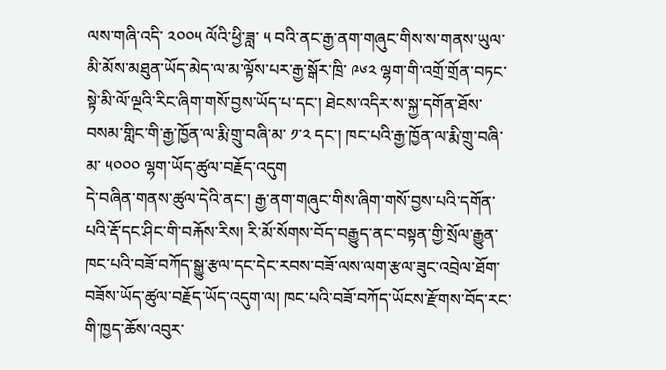ལས་གཞི་འདི་ ༢༠༠༥ ལོའི་ཕྱི་ཟླ་ ༥ བའི་ནང་རྒྱ་ནག་གཞུང་གིས་ས་གནས་ཡུལ་མི་མོས་མཐུན་ཡོད་མེད་ལ་མ་ལྟོས་པར་རྒྱ་སྒོར་ཁྲི་ ༩༦༢ ལྷག་གི་འགྲོ་གྲོན་བཏང་སྟེ་མི་ལོ་ལྔའི་རིང་ཞིག་གསོ་བྱས་ཡོད་པ་དང་། ཐེངས་འདིར་ས་སྐྱ་དགོན་ཐོས་བསམ་གླིང་གི་རྒྱ་ཁྱོན་ལ་རྨི་གྲུ་བཞི་མ་ ༡་༢ དང་། ཁང་པའི་རྒྱ་ཁྱོན་ལ་རྨི་གྲུ་བཞི་མ་ ༥༠༠༠ ལྷག་ཡོད་ཚུལ་བརྗོད་འདུག
དེ་བཞིན་གནས་ཚུལ་དེའི་ནང་། རྒྱ་ནག་གཞུང་གིས་ཞིག་གསོ་བྱས་པའི་དགོན་པའི་རྡོ་དང་ཤིང་གི་བརྐོས་རིས། རི་མོ་སོགས་བོད་བརྒྱུད་ནང་བསྟན་གྱི་སྲོལ་རྒྱུན་ཁང་པའི་བཟོ་བཀོད་སྒྱུ་རྩལ་དང་དེང་རབས་བཟོ་ལས་ལག་རྩལ་ཟུང་འབྲེལ་ཐོག་བཟོས་ཡོད་ཚུལ་བརྗོད་ཡོད་འདུག་ལ། ཁང་པའི་བཟོ་བཀོད་ཡོངས་རྫོགས་བོད་རང་གི་ཁྱད་ཆོས་འབུར་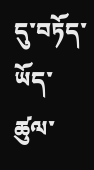དུ་བཏོད་ཡོད་ཚུལ་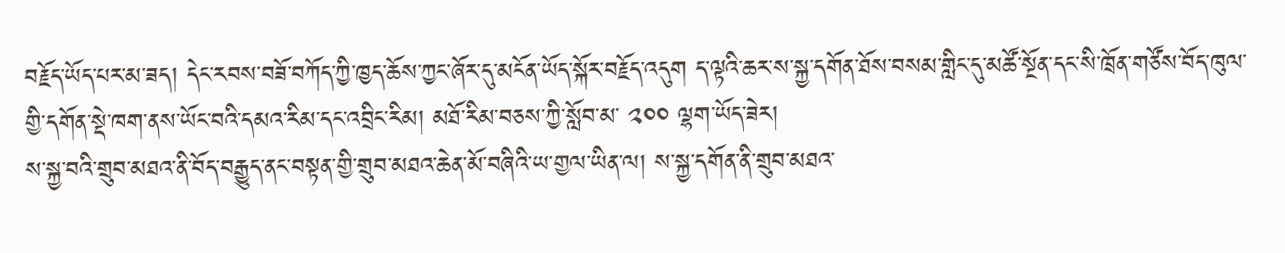བརྗོད་ཡོད་པར་མ་ཟད། དེང་རབས་བཟོ་བཀོད་ཀྱི་ཁྱད་ཆོས་ཀྱང་ཞོར་དུ་མངོན་ཡོད་སྐོར་བརྗོད་འདུག ད་ལྟའི་ཆར་ས་སྐྱ་དགོན་ཐོས་བསམ་གླིང་དུ་མཚོ་སྔོན་དང་སི་ཁྲོན་གཙོས་བོད་ཁུལ་གྱི་དགོན་སྡེ་ཁག་ནས་ཡོང་བའི་དམའ་རིམ་དང་འབྲིང་རིམ། མཐོ་རིམ་བཅས་ཀྱི་སློབ་མ་ ༢༠༠ ལྷག་ཡོད་ཟེར།
ས་སྐྱ་བའི་གྲུབ་མཐའ་ནི་བོད་བརྒྱུད་ནང་བསྟན་གྱི་གྲུབ་མཐའ་ཆེན་མོ་བཞིའི་ཡ་གྱལ་ཡིན་ལ། ས་སྐྱ་དགོན་ནི་གྲུབ་མཐའ་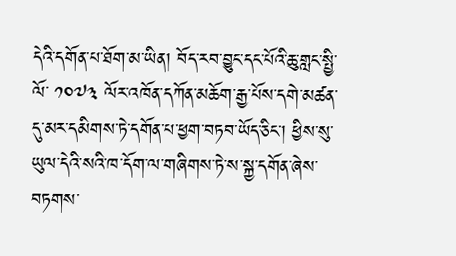དེའི་དགོན་པ་ཐོག་མ་ཡིན། བོད་རབ་བྱུང་དང་པོའི་ཆུ་གླང་སྤྱི་ལོ་ ༡༠༧༣ ལོར་འཁོན་དཀོན་མཆོག་རྒྱ་པོས་དགེ་མཚན་དུ་མར་དམིགས་ཏེ་དགོན་པ་ཕྱག་བཏབ་ཡོད་ཅིང་། ཕྱིས་སུ་ཡུལ་དེའི་སའི་ཁ་དོག་ལ་གཞིགས་ཏེ་ས་སྐྱ་དགོན་ཞེས་བཏགས་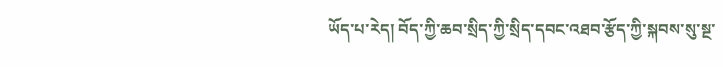ཡོད་པ་རེད། བོད་ཀྱི་ཆབ་སྲིད་ཀྱི་སྲིད་དབང་འཐབ་རྩོད་ཀྱི་སྐབས་སུ་སྔ་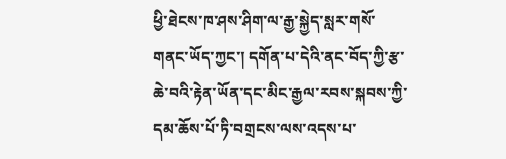ཕྱི་ཐེངས་ཁ་ཤས་ཤིག་ལ་རྒྱ་སྐྱེད་སླར་གསོ་གནང་ཡོད་ཀྱང་། དགོན་པ་དེའི་ནང་བོད་ཀྱི་རྩ་ཆེ་བའི་རྟེན་ཡོན་དང་མིང་རྒྱལ་རབས་སྐབས་ཀྱི་དམ་ཆོས་པོ་ཏི་བགྲངས་ལས་འདས་པ་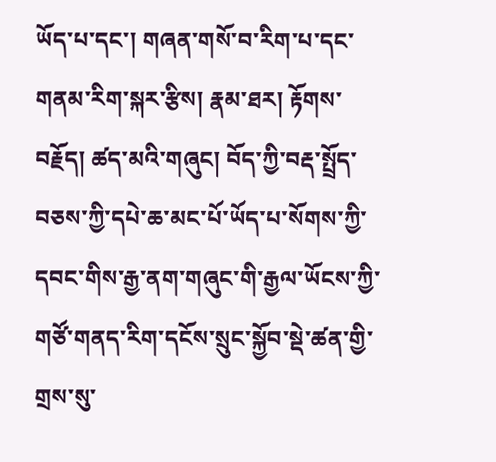ཡོད་པ་དང་། གཞན་གསོ་བ་རིག་པ་དང་གནམ་རིག་སྐར་རྩིས། རྣམ་ཐར། རྟོགས་བརྗོད། ཚད་མའི་གཞུང། བོད་ཀྱི་བརྡ་སྤྲོད་བཅས་ཀྱི་དཔེ་ཆ་མང་པོ་ཡོད་པ་སོགས་ཀྱི་དབང་གིས་རྒྱ་ནག་གཞུང་གི་རྒྱལ་ཡོངས་ཀྱི་གཙོ་གནད་རིག་དངོས་སྲུང་སྐྱོབ་སྡེ་ཚན་གྱི་གྲས་སུ་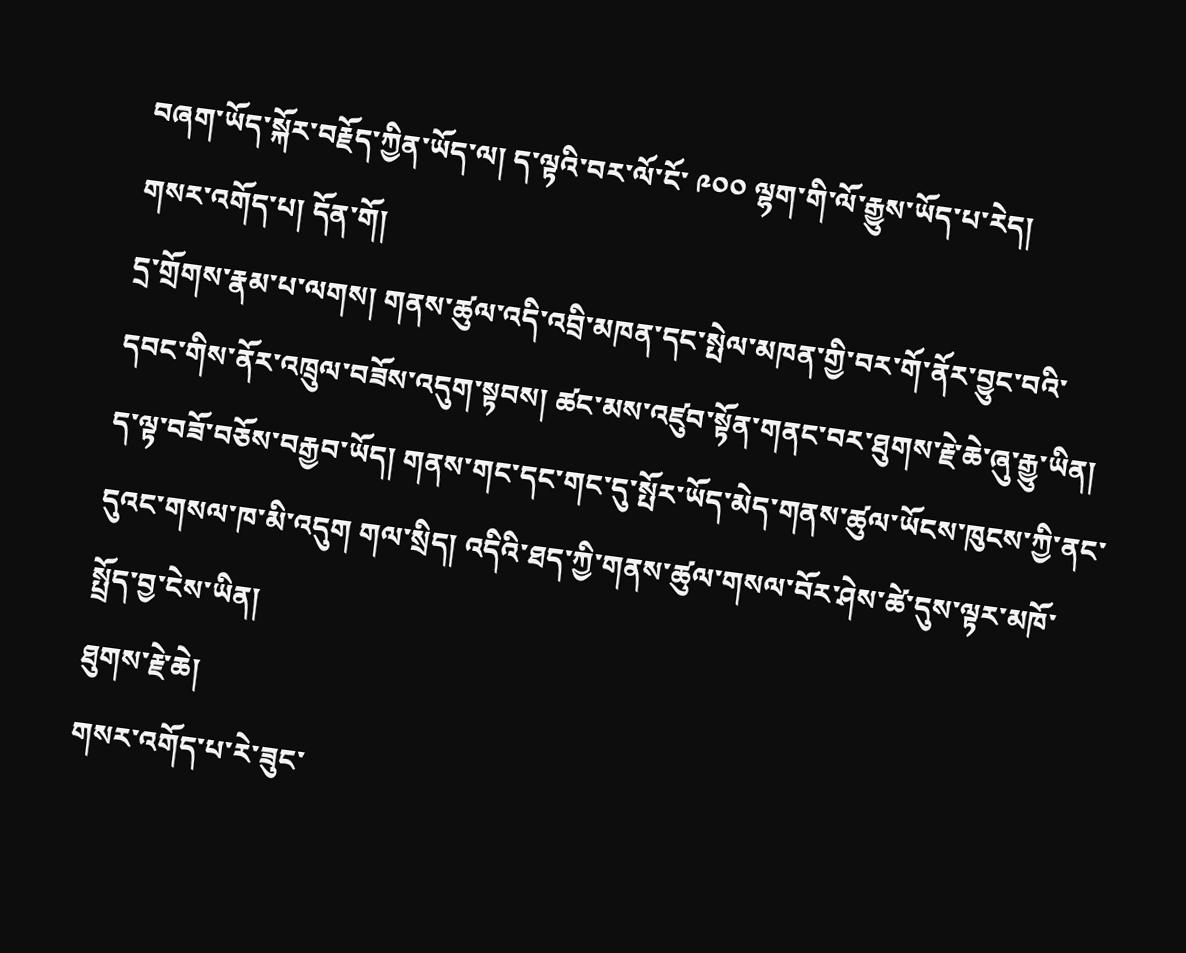བཞག་ཡོད་སྐོར་བརྗོད་ཀྱིན་ཡོད་ལ། ད་ལྟའི་བར་ལོ་ངོ་ ༩༠༠ ལྷག་གི་ལོ་རྒྱུས་ཡོད་པ་རེད།
གསར་འགོད་པ། དོན་གོ།
དྲ་གྲོགས་རྣམ་པ་ལགས། གནས་ཚུལ་འདི་འབྲི་མཁན་དང་སྤེལ་མཁན་གྱི་བར་གོ་ནོར་བྱུང་བའི་དབང་གིས་ནོར་འཁྲུལ་བཟོས་འདུག་སྟབས། ཚང་མས་འཛུབ་སྟོན་གནང་བར་ཐུགས་རྗེ་ཆེ་ཞུ་རྒྱུ་ཡིན།
ད་ལྟ་བཟོ་བཅོས་བརྒྱབ་ཡོད། གནས་གང་དང་གང་དུ་སྤོར་ཡོད་མེད་གནས་ཚུལ་ཡོངས་ཁུངས་ཀྱི་ནང་དུའང་གསལ་ཁ་མི་འདུག གལ་སྲིད། འདིའི་ཐད་ཀྱི་གནས་ཚུལ་གསལ་བོར་ཤེས་ཚེ་དུས་ལྟར་མཁོ་སྤྲོད་བྱ་ངེས་ཡིན།
ཐུགས་རྗེ་ཆེ།
གསར་འགོད་པ་རེ་ཟུང་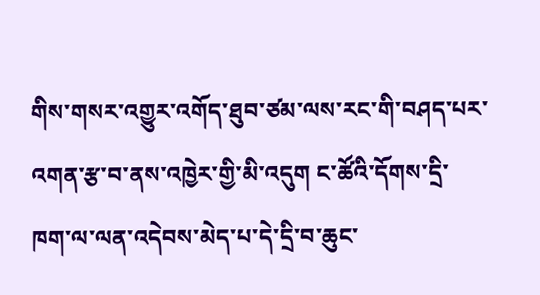གིས་གསར་འགྱུར་འགོད་ཐུབ་ཙམ་ལས་རང་གི་བཤད་པར་འགན་རྩ་བ་ནས་འཁྱེར་གྱི་མི་འདུག ང་ཚོའི་དོགས་དྲི་ཁག་ལ་ལན་འདེབས་མེད་པ་དེ་དྲི་བ་ཆུང་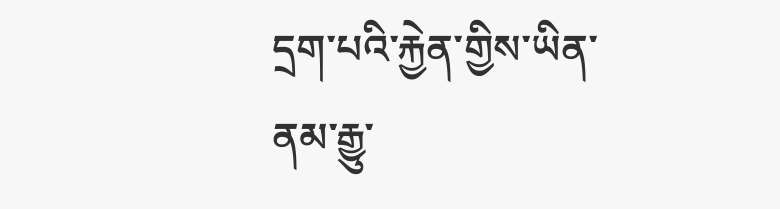དྲག་པའི་རྐྱེན་གྱིས་ཡིན་ནམ་རྒྱུ་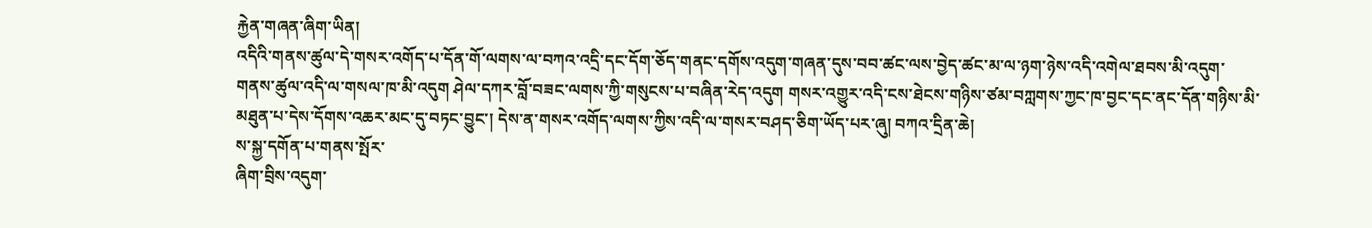རྐྱེན་གཞན་ཞིག་ཡིན།
འདིའི་གནས་ཚུལ་དེ་གསར་འགོད་པ་དོན་གོ་ལགས་ལ་བཀའ་འདྲི་དང་དོག་ཅོད་གནང་དགོས་འདུག་གཞན་དུས་བབ་ཚང་ལས་བྱེད་ཚང་མ་ལ་ཉག་ཉེས་འདི་འགེལ་ཐབས་མི་འདུག་
གནས་ཚུལ་འདི་ལ་གསལ་ཁ་མི་འདུག ཤེལ་དཀར་བློ་བཟང་ལགས་ཀྱི་གསུངས་པ་བཞིན་རེད་འདུག གསར་འགྱུར་འདི་ངས་ཐེངས་གཉིས་ཙམ་བཀླགས་ཀྱང་ཁ་བྱང་དང་ནང་དོན་གཉིས་མི་མཐུན་པ་དེས་དོགས་འཆར་མང་དུ་བཏང་བྱུང་། དེས་ན་གསར་འགོད་ལགས་ཀྱིས་འདི་ལ་གསར་བཤད་ཅིག་ཡོད་པར་ཞུ། བཀའ་དྲིན་ཆེ།
ས་སྐྱ་དགོན་པ་གནས་སྤོར་
ཞིག་བྲིས་འདུག་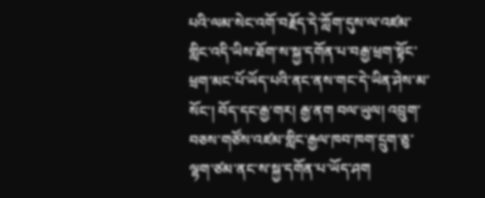པའི་ལམ་སེང་འགོ་བརྗོད་དེ་ཀློག་དུས་ལ་འཛམ་གླིང་འདི་ཡིས་ཐོག་ས་སྐྱ་དགོན་པ་བརྒྱ་ཕྲག་སྟོང་ཕྲག་མང་པོ་ཡོད་པའི་ནང་ནས་གང་དེ་ཡིན་ཤེས་མ་སོང་། བོད་དང་རྒྱ་གར། རྒྱ་ནག བལ་ཡུལ། འབྲུག་བཅས་གཙོས་འཛམ་གླིང་རྒྱལ་ཁབ་ཁག་དྲུག་ཅུ་ལྷག་ཙམ་ནང་ས་སྐྱ་དགོན་པ་ཡོད་ཤག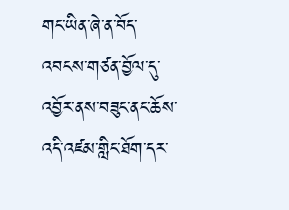གང་ཡིན་ཞེ་ན་བོད་འབངས་གཙན་བྱོལ་དུ་འབྱོར་ནས་བཟུང་ནང་ཆོས་འདི་འཛམ་གླིང་ཐོག་དར་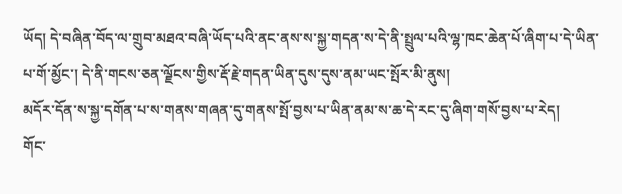ཡོད། དེ་བཞིན་བོད་ལ་གྲུབ་མཐའ་བཞི་ཡོད་པའི་ནང་ནས་ས་སྐྱ་གདན་ས་དེ་ནི་སྤྲུལ་པའི་ལྷ་ཁང་ཆེན་པོ་ཞིག་པ་དེ་ཡིན་པ་གོ་མྱོང་། དེ་ནི་གངས་ཅན་ལྗོངས་གྱིས་རྡོ་རྗེ་གདན་ཡིན་དུས་དུས་ནམ་ཡང་སྤོར་མི་ནུས།
མདོར་དོན་ས་སྐྱ་དགོན་པ་ས་གནས་གཞན་དུ་གནས་སྤོ་བྱས་པ་ཡིན་ནམ་ས་ཆ་དེ་རང་དུ་ཞིག་གསོ་བྱས་པ་རེད།
གོང་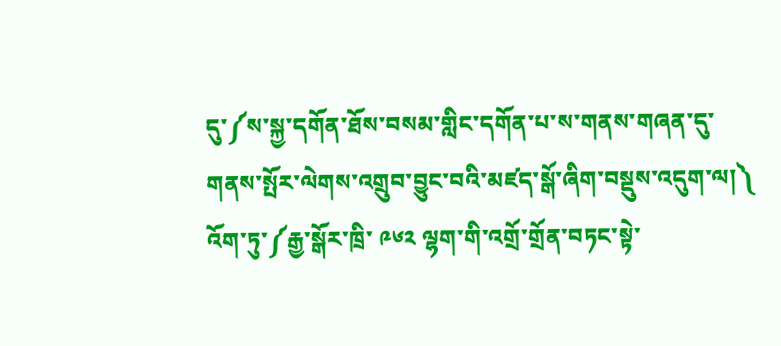དུ་༼ས་སྐྱ་དགོན་ཐོས་བསམ་གླིང་དགོན་པ་ས་གནས་གཞན་དུ་གནས་སྤོར་ལེགས་འགྲུབ་བྱུང་བའི་མཛད་སྒོ་ཞིག་བསྡུས་འདུག་ལ།༽
འོག་ཏུ་༼རྒྱ་སྒོར་ཁྲི་ ༩༦༢ ལྷག་གི་འགྲོ་གྲོན་བཏང་སྟེ་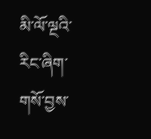མི་ལོ་ལྔའི་རིང་ཞིག་གསོ་བྱས་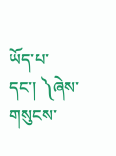ཡོད་པ་དང་། ༽ཞེས་གསུངས་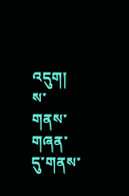འདུག། ས་གནས་གཞན་དུ་གནས་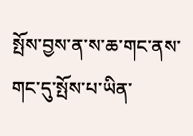སྤོས་བྱས་ན་ས་ཆ་གང་ནས་གང་དུ་སྤོས་པ་ཡིན་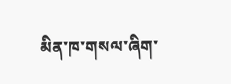མིན་ཁ་གསལ་ཞིག་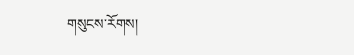གསུངས་རོགས།